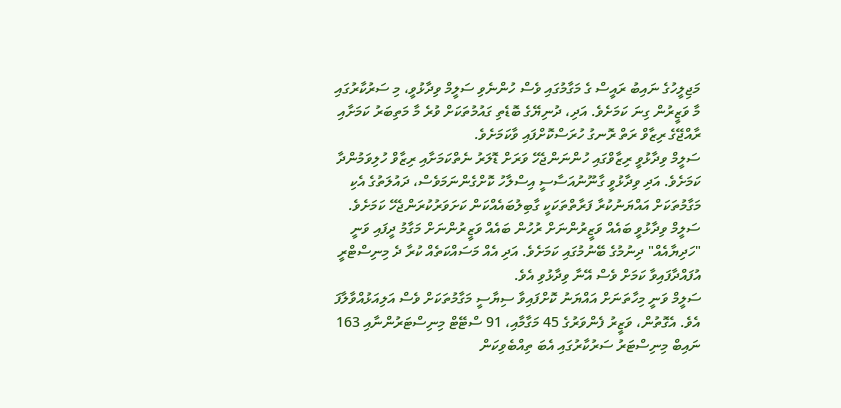މަޖިލީހުގެ ނައިބު ރައީސް ގެ މަގާމުގައި ވެސް ހުންނެވި ސަލީމް ވިދާޅުވީ، މި ސަރުކާރުގައި މާ ވަޒީރުން ގިނަ ކަމަށެވެ. އަދި، ދުނިޔޭގެ ބޮޑެތި ގައުމުތަކަށް ވުރެ މާ މަތިބަރު ކަމަށާއި ރާއްޖޭގެ ރިޒާވް ރަތް ރޮނގު ހުރަސްކޮށްފައި ވާކަމަށެވެ.
ސަލީމް ވިދާޅުވީ ރިޒާވްގައި ހުންނަންޖެހޭ ވަރަށް ޑޮލަރު ނެތްކަމަށާއި ރިޒާވް ހުލިވަމުންދާ ކަމަށެވެ. އަދި ވިދާޅުވީ ގާނޫނުއަސާސީ އިސްލާހު ކޮށްގެންނަމަވެސް، ދައުލަތުގެ އެކި މަގާމުތަކަށް އައްޔަނުކުރާ ފަރާތްތަކަކީ ގާބިލުބައެއްކަން ކަށަވަރުކުރަންޖެހޭ ކަމަށެވެ.
ސަލީމް ވިދާޅުވީ ބައެއް ވަޒީރުންނަށް ރުހުން ބައެއް ވަޒީރުންނަށް މަގާމު ދީފައި ވަނީ "ހަދިޔާއެއް" ދިނުމުގެ ބޭނުމުގައި ކަމަށެވެ. އަދި އެއް މަސައްކަތެއް ކުރާ ދެ މިނިސްޓްރީ އުފައްދާފައިވާ ކަމަށް ވެސް އޭނާ ވިދާޅުވި އެވެ.
ސަލީމް ވަނީ މިހާތަނަށް އައްޔަނު ކޮށްފައިވާ ސިޔާސީ މަގާމުތަކަށް ވެސް އަލިއަޅުއްވާލާފަ އެވެ. އެގޮތުން، ވަޒީރު ފެންވަރުގެ 45 މަގާމާއި، 91 ސްޓޭޓް މިނިސްޓަރުންނާއި 163 ނައިބް މިނިސްޓަރު ސަރުކާރުގައި އެބަ ތިއްބެވިކަން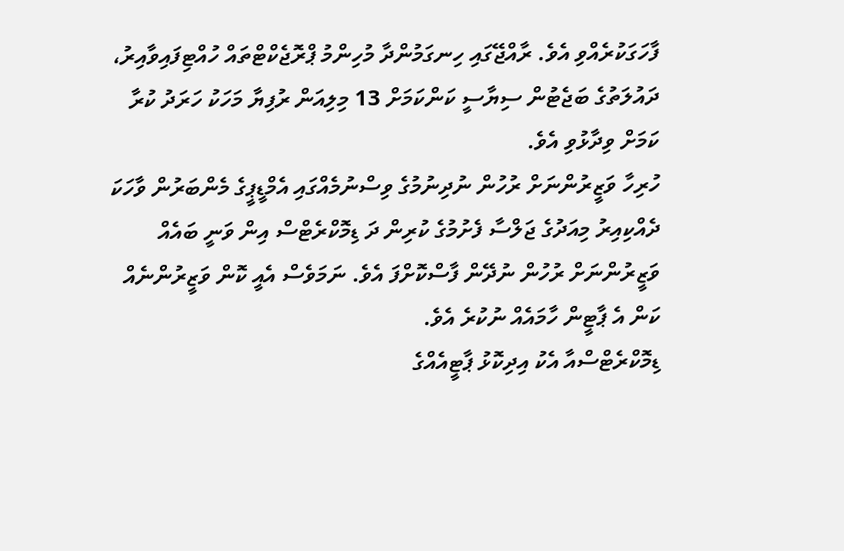ފާހަގަކުރެއްވި އެވެ. ރާއްޖޭގައި ހިނގަމުންދާ މުހިންމު ޕްރޮޖެކްޓްތައް ހުއްޓިފައިވާއިރު، ދައުލަތުގެ ބަޖެޓުން ސިޔާސީ ކަންކަމަށް 13 މިލިއަން ރުފިޔާ މަހަކު ހަރަދު ކުރާ ކަމަށް ވިދާޅުވި އެވެ.
ހުރިހާ ވަޒީރުންނަށް ރުހުން ނުދިނުމުގެ ވިސްނުމެއްގައި އެމްޑީޕީގެ މެންބަރުން ވާހަކަ ދެއްކިއިރު މިއަދުގެ ޖަލްސާ ފެށުމުގެ ކުރިން ދަ ޑިމޮކްރެޓްސް އިން ވަނީ ބައެއް ވަޒީރުންނަށް ރުހުން ނުދޭން ފާސްކޮށްފަ އެވެ. ނަމަވެސް އެއީ ކޮން ވަޒީރުންނެއް ކަން އެ ޕާޓީން ހާމައެއް ނުކުރެ އެވެ.
ޑިމޮކްރެޓްސްއާ އެކު އިދިކޮޅު ޕާޓީއެއްގެ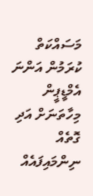މަސައްކަތް ކުރަމުން އަންނަ އެމްޑީޕީން މިހާތަނަށް އަދި ގޮތެއް ނިންމައިފައެއް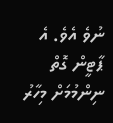ނުވެ އެވެ. އެ ޕާޓީން ގޮތް ނިންމުމަށް މިހާރު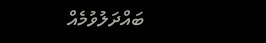ބައްދަލުވުމެއް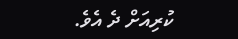ކުރިއަށް ދެ އެވެ.